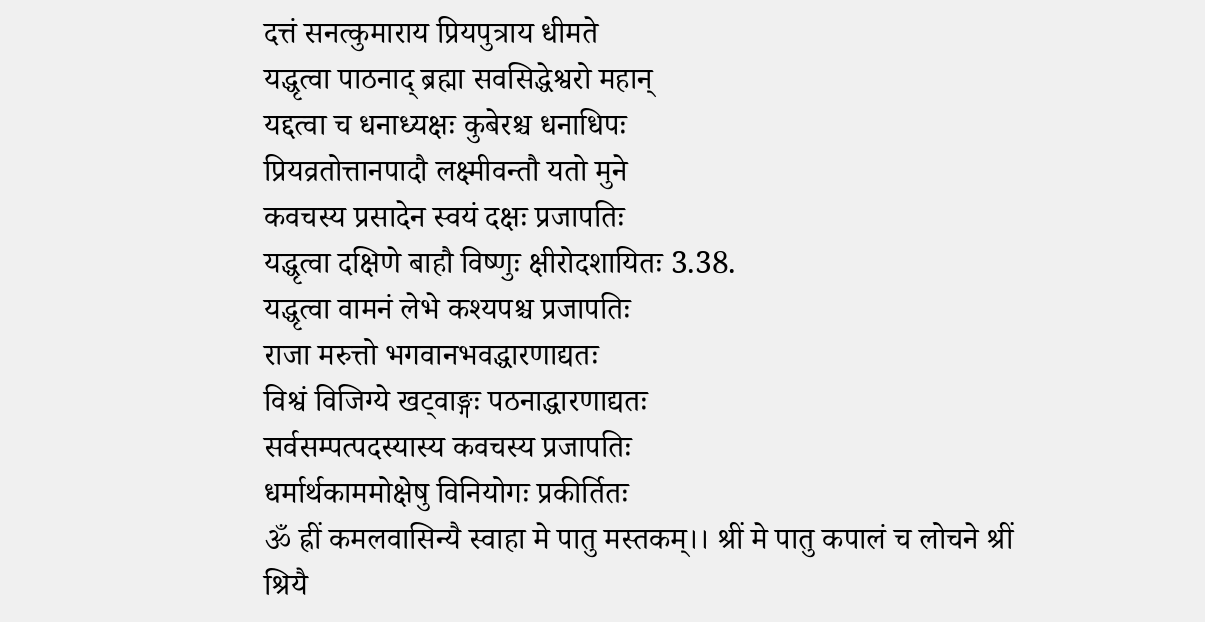दत्तं सनत्कुमाराय प्रियपुत्राय धीमते
यद्धृत्वा पाठनाद् ब्रह्मा सवसिद्धेश्वरो महान्
यद्दत्वा च धनाध्यक्षः कुबेरश्च धनाधिपः
प्रियव्रतोत्तानपादौ लक्ष्मीवन्तौ यतो मुने
कवचस्य प्रसादेन स्वयं दक्षः प्रजापतिः
यद्धृत्वा दक्षिणे बाहौ विष्णुः क्षीरोदशायितः 3.38.
यद्धृत्वा वामनं लेभे कश्यपश्च प्रजापतिः
राजा मरुत्तो भगवानभवद्धारणाद्यतः
विश्वं विजिग्ये खट्वाङ्गः पठनाद्धारणाद्यतः
सर्वसम्पत्पदस्यास्य कवचस्य प्रजापतिः
धर्मार्थकाममोक्षेषु विनियोगः प्रकीर्तितः
ॐ ह्रीं कमलवासिन्यै स्वाहा मे पातु मस्तकम्।। श्रीं मे पातु कपालं च लोचने श्रीं श्रियै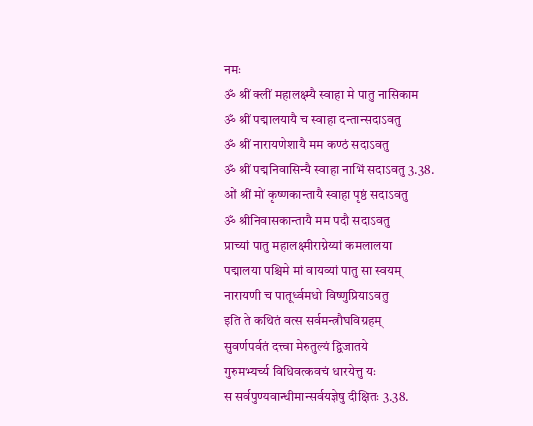नमः
ॐ श्रीं क्लीं महालक्ष्म्यै स्वाहा मे पातु नासिकाम
ॐ श्रीं पद्मालयायै च स्वाहा दन्तान्सदाऽवतु
ॐ श्रीं नारायणेशायै मम कण्ठं सदाऽवतु
ॐ श्रीं पद्मनिवासिन्यै स्वाहा नाभिं सदाऽवतु 3.38.
ओं श्रीं मों कृष्णकान्तायै स्वाहा पृष्ठं सदाऽवतु
ॐ श्रीनिवासकान्तायै मम पदौ सदाऽवतु
प्राच्यां पातु महालक्ष्मीराग्नेय्यां कमलालया
पद्मालया पश्चिमे मां वायव्यां पातु सा स्वयम्
नारायणी च पातूर्ध्वमधो विष्णुप्रियाऽवतु
इति ते कथितं वत्स सर्वमन्त्रौघविग्रहम्
सुवर्णपर्वतं दत्त्वा मेरुतुल्यं द्विजातये
गुरुमभ्यर्च्य विधिवत्कवचं धारयेत्तु यः
स सर्वपुण्यवान्धीमान्सर्वयज्ञेषु दीक्षितः 3.38.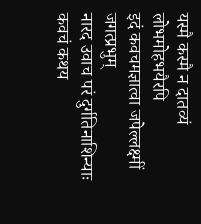यस्मै कस्मै न दातव्यं लोभमोहभयैरपि
इदं कवचमज्ञात्वा जपेल्लक्ष्मीं जगत्प्रभुम्
नारद उवाच परं दुर्गतिनाशिन्याः कवचं कथय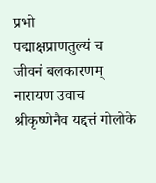प्रभो
पद्माक्षप्राणतुल्यं च जीवनं बलकारणम्
नारायण उवाच श्रीकृष्णेनैव यद्दत्तं गोलोके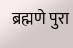ब्रह्मणे पुरा